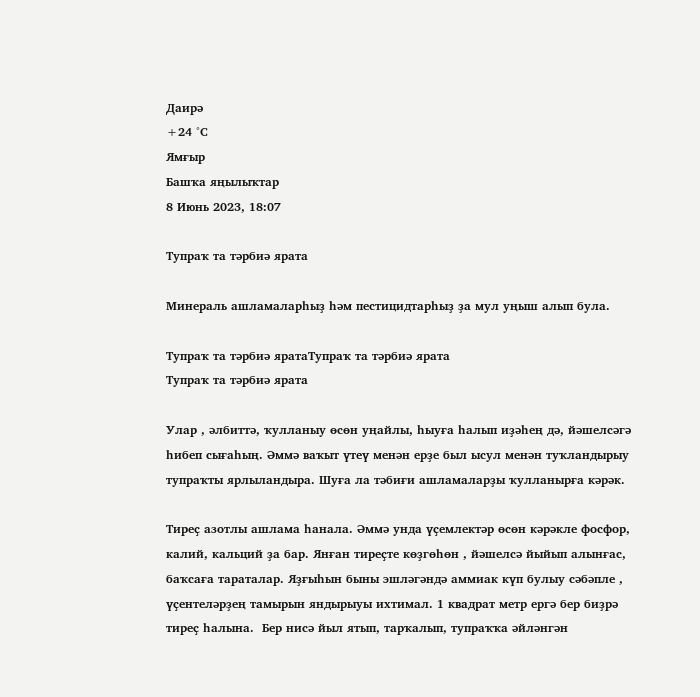Даирә
+24 °С
Ямғыр
Башҡа яңылыҡтар
8 Июнь 2023, 18:07

Тупраҡ та тәрбиә ярата

Минераль ашламаларһыҙ һәм пестицидтарһыҙ ҙа мул уңыш алып була.

Тупраҡ та тәрбиә яратаТупраҡ та тәрбиә ярата
Тупраҡ та тәрбиә ярата

Улар , әлбиттә, ҡулланыу өсөн уңайлы, һыуға һалып иҙәһең дә, йәшелсәгә һибеп сығаһың. Әммә ваҡыт үтеү менән ерҙе был ысул менән туҡландырыу тупраҡты ярлыландыра. Шуға ла тәбиғи ашламаларҙы ҡулланырға кәрәк.

Тиреҫ азотлы ашлама һанала. Әммә унда үҫемлектәр өсөн кәрәкле фосфор, калий, кальций ҙа бар. Янған тиреҫте көҙгөһөн , йәшелсә йыйып алынғас, баҡсаға тараталар. Яҙғыһын быны эшләгәндә аммиак күп булыу сәбәпле , үҫентеләрҙең тамырын яндырыуы ихтимал. 1 квадрат метр ергә бер биҙрә тиреҫ һалына.  Бер нисә йыл ятып, тарҡалып, тупраҡҡа әйләнгән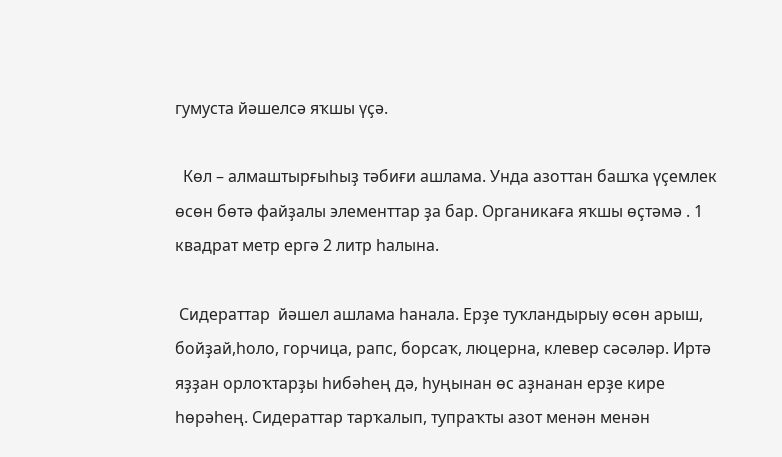гумуста йәшелсә яҡшы үҫә.

  Көл – алмаштырғыһыҙ тәбиғи ашлама. Унда азоттан башҡа үҫемлек өсөн бөтә файҙалы элементтар ҙа бар. Органикаға яҡшы өҫтәмә . 1 квадрат метр ергә 2 литр һалына.

 Сидераттар  йәшел ашлама һанала. Ерҙе туҡландырыу өсөн арыш, бойҙай,һоло, горчица, рапс, борсаҡ, люцерна, клевер сәсәләр. Иртә яҙҙан орлоҡтарҙы һибәһең дә, һуңынан өс аҙнанан ерҙе кире һөрәһең. Сидераттар тарҡалып, тупраҡты азот менән менән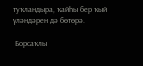туҡландыра, ҡайһы бер ҡый үләндәрен дә бөтөрә.

 Борсаҡлы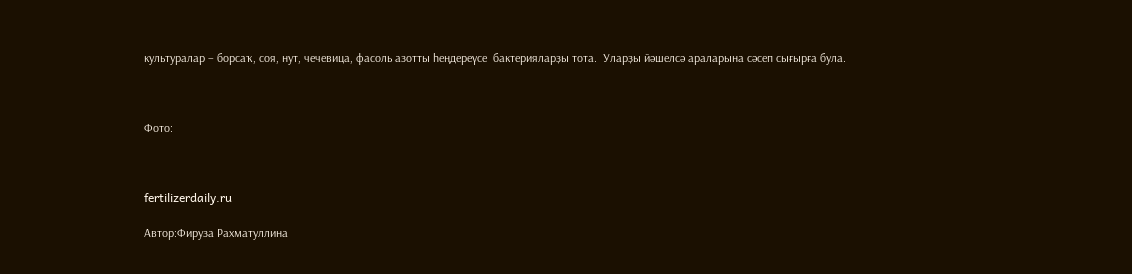культуралар – борсаҡ, соя, нут, чечевица, фасоль азотты һеңдереүсе  бактерияларҙы тота.  Уларҙы йәшелсә араларына сәсеп сығырға була.



Фото:



fertilizerdaily.ru

Автор:Фируза Рахматуллина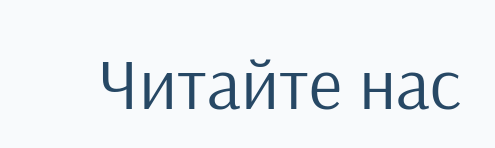Читайте нас